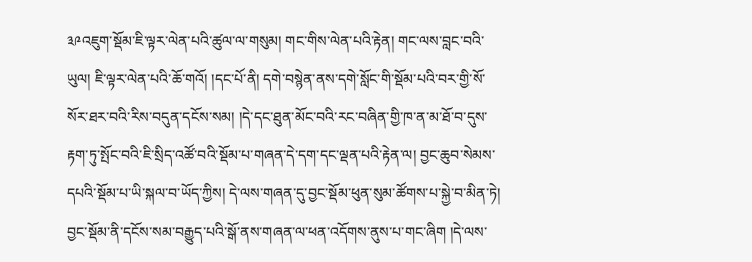༣༩འཇུག་སྡོམ་ཇི་ལྟར་ལེན་པའི་ཚུལ་ལ་གསུམ། གང་གིས་ལེན་པའི་རྟེན། གང་ལས་བླང་བའི་ཡུལ། ཇི་ལྟར་ལེན་པའི་ཆོ་གའོ། །དང་པོ་ནི། དགེ་བསྙེན་ནས་དགེ་སློང་གི་སྡོམ་པའི་བར་གྱི་སོ་སོར་ཐར་བའི་རིས་བདུན་དངོས་སམ། །དེ་དང་ཐུན་མོང་བའི་རང་བཞིན་གྱི་ཁ་ན་མ་ཐོ་བ་དུས་རྟག་ཏུ་སྤོང་བའི་ཇི་སྲིད་འཚོ་བའི་སྡོམ་པ་གཞན་དེ་དག་དང་ལྡན་པའི་རྟེན་ལ། བྱང་ཆུབ་སེམས་དཔའི་སྡོམ་པ་ཡི་སྐལ་བ་ཡོད་ཀྱིས། དེ་ལས་གཞན་དུ་བྱང་སྡོམ་ཕུན་སུམ་ཚོགས་པ་སྐྱེ་བ་མིན་ཏེ། བྱང་སྡོམ་ནི་དངོས་སམ་བརྒྱུད་པའི་སྒོ་ནས་གཞན་ལ་ཕན་འདོགས་ནུས་པ་གང་ཞིག །དེ་ལས་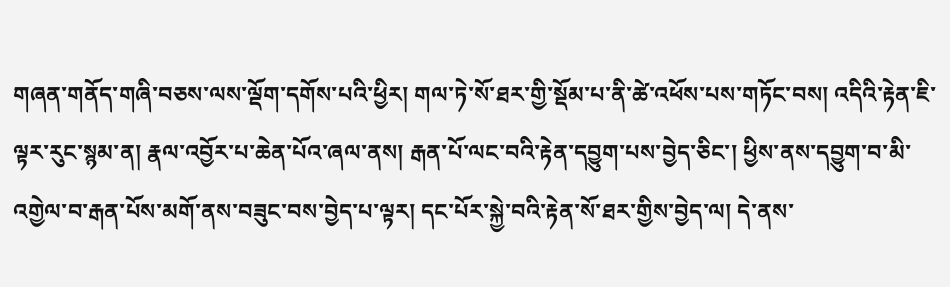གཞན་གནོད་གཞི་བཅས་ལས་ལྡོག་དགོས་པའི་ཕྱིར། གལ་ཏེ་སོ་ཐར་གྱི་སྡོམ་པ་ནི་ཚེ་འཕོས་པས་གཏོང་བས། འདིའི་རྟེན་ཇི་ལྟར་རུང་སྙམ་ན། རྣལ་འབྱོར་པ་ཆེན་པོའ་ཞལ་ནས། རྒན་པོ་ལང་བའི་རྟེན་དབྱུག་པས་བྱེད་ཅིང་། ཕྱིས་ནས་དབྱུག་བ་མི་འགྱེལ་བ་རྒན་པོས་མགོ་ནས་བཟུང་བས་བྱེད་པ་ལྟར། དང་པོར་སྐྱེ་བའི་རྟེན་སོ་ཐར་གྱིས་བྱེད་ལ། དེ་ནས་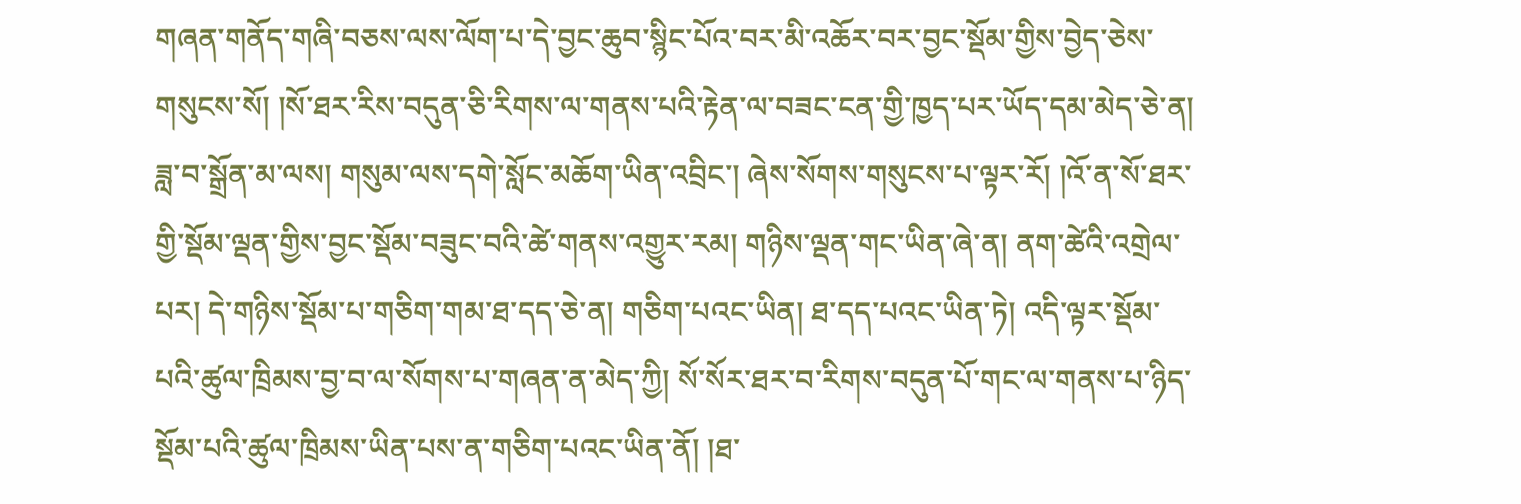གཞན་གནོད་གཞི་བཅས་ལས་ལོག་པ་དེ་བྱང་ཆུབ་སྙིང་པོའ་བར་མི་འཆོར་བར་བྱང་སྡོམ་གྱིས་བྱེད་ཅེས་གསུངས་སོ། །སོ་ཐར་རིས་བདུན་ཅི་རིགས་ལ་གནས་པའི་རྟེན་ལ་བཟང་ངན་གྱི་ཁྱད་པར་ཡོད་དམ་མེད་ཅེ་ན། ཟླ་བ་སྒྲོན་མ་ལས། གསུམ་ལས་དགེ་སློང་མཆོག་ཡིན་འབྲིང་། ཞེས་སོགས་གསུངས་པ་ལྟར་རོ། །འོ་ན་སོ་ཐར་གྱི་སྡོམ་ལྡན་གྱིས་བྱང་སྡོམ་བཟུང་བའི་ཚེ་གནས་འགྱུར་རམ། གཉིས་ལྡན་གང་ཡིན་ཞེ་ན། ནག་ཚེའི་འགྲེལ་པར། དེ་གཉིས་སྡོམ་པ་གཅིག་གམ་ཐ་དད་ཅེ་ན། གཅིག་པའང་ཡིན། ཐ་དད་པའང་ཡིན་ཏེ། འདི་ལྟར་སྡོམ་པའི་ཚུལ་ཁྲིམས་བྱ་བ་ལ་སོགས་པ་གཞན་ན་མེད་ཀྱི། སོ་སོར་ཐར་བ་རིགས་བདུན་པོ་གང་ལ་གནས་པ་ཉིད་སྡོམ་པའི་ཚུལ་ཁྲིམས་ཡིན་པས་ན་གཅིག་པའང་ཡིན་ནོ། །ཐ་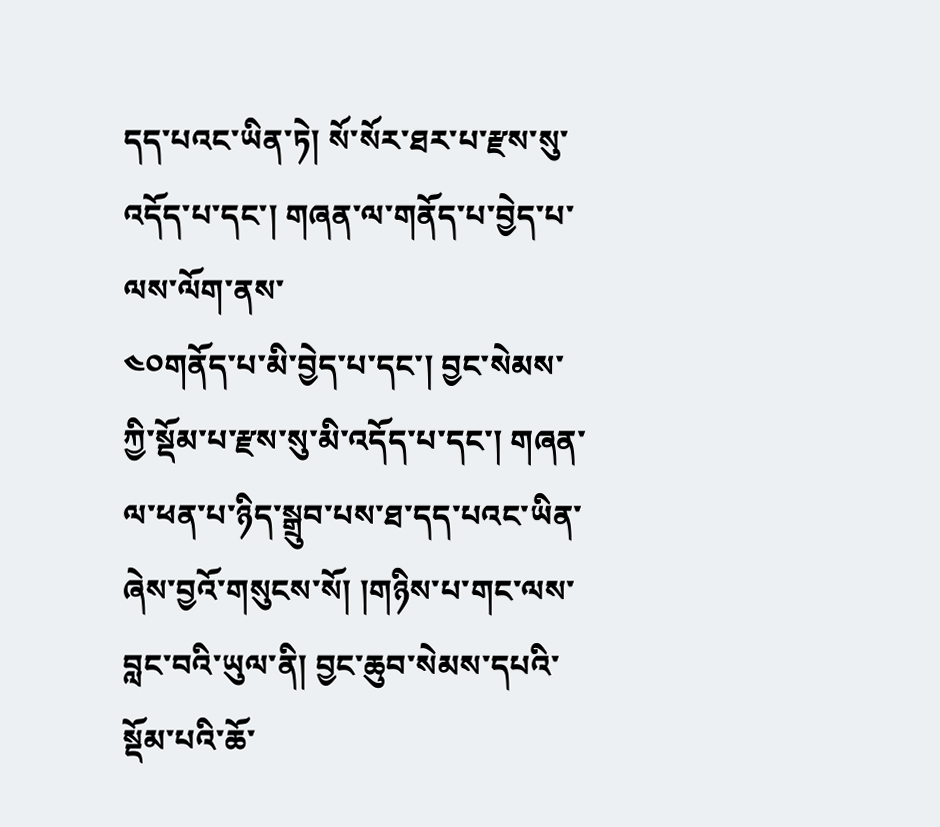དད་པའང་ཡིན་ཏེ། སོ་སོར་ཐར་པ་རྫས་སུ་འདོད་པ་དང་། གཞན་ལ་གནོད་པ་བྱེད་པ་ལས་ལོག་ནས་
༤༠གནོད་པ་མི་བྱེད་པ་དང་། བྱང་སེམས་ཀྱི་སྡོམ་པ་རྫས་སུ་མི་འདོད་པ་དང་། གཞན་ལ་ཕན་པ་ཉིད་སྒྲུབ་པས་ཐ་དད་པའང་ཡིན་ཞེས་བྱའོ་གསུངས་སོ། །གཉིས་པ་གང་ལས་བླང་བའི་ཡུལ་ནི། བྱང་ཆུབ་སེམས་དཔའི་སྡོམ་པའི་ཆོ་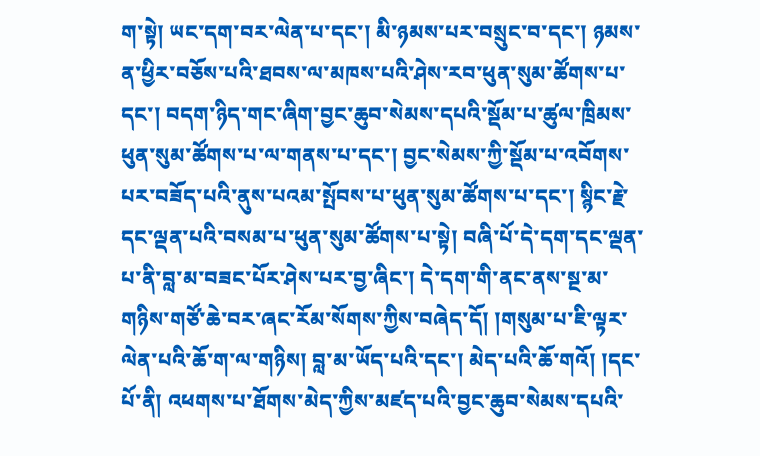ག་སྟེ། ཡང་དག་བར་ལེན་པ་དང་། མི་ཉམས་པར་བསྲུང་བ་དང་། ཉམས་ན་ཕྱིར་བཅོས་པའི་ཐབས་ལ་མཁས་པའི་ཤེས་རབ་ཕུན་སུམ་ཚོགས་པ་དང་། བདག་ཉིད་གང་ཞིག་བྱང་ཆུབ་སེམས་དཔའི་སྡོམ་པ་ཚུལ་ཁྲིམས་ཕུན་སུམ་ཚོགས་པ་ལ་གནས་པ་དང་། བྱང་སེམས་ཀྱི་སྡོམ་པ་འབོགས་པར་བཟོད་པའི་ནུས་པའམ་སྤོབས་པ་ཕུན་སུམ་ཚོགས་པ་དང་། སྙིང་རྗེ་དང་ལྡན་པའི་བསམ་པ་ཕུན་སུམ་ཚོགས་པ་སྟེ། བཞི་པོ་དེ་དག་དང་ལྡན་པ་ནི་བླ་མ་བཟང་པོར་ཤེས་པར་བྱ་ཞིང་། དེ་དག་གི་ནང་ནས་སྔ་མ་གཉིས་གཙོ་ཆེ་བར་ཞང་རོམ་སོགས་ཀྱིས་བཞེད་དོ། །གསུམ་པ་ཇི་ལྟར་ལེན་པའི་ཆོ་ག་ལ་གཉིས། བླ་མ་ཡོད་པའི་དང་། མེད་པའི་ཆོ་གའོ། །དང་པོ་ནི། འཕགས་པ་ཐོགས་མེད་ཀྱིས་མཛད་པའི་བྱང་ཆུབ་སེམས་དཔའི་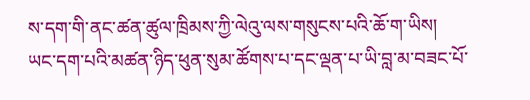ས་དག་གི་ནང་ཚན་ཚུལ་ཁྲིམས་ཀྱི་ལེའུ་ལས་གསུངས་པའི་ཆོ་ག་ཡིས། ཡང་དག་པའི་མཚན་ཉིད་ཕུན་སུམ་ཚོགས་པ་དང་ལྡན་པ་ཡི་བླ་མ་བཟང་པོ་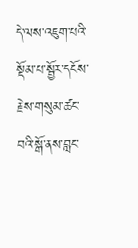དེ་ལས་འཇུག་པའི་སྡོམ་པ་སྦྱོར་དངོས་རྗེས་གསུམ་ཚང་བའི་སྒོ་ནས་བླང་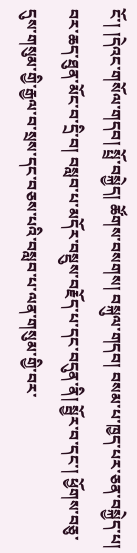ངོ་། །དེའང་གསོལ་གདབ། སྤྲོ་བསྐྱེད། ཚོགས་བསགས། བསྐུལ་གདབ། བསམ་པ་ཁྱད་པར་ཅན་བསྐྱེད་པ། བར་ཆད་ཐུན་མོང་བ་དྲི་བ། བསླབ་པ་མདོར་བསྡུས་བརྗོད་པ་དང་བདུན་ནི། སྦྱོར་བ་དང་། ཕྱོགས་བཅུ་དུས་གསུམ་གྱི་རྒྱལ་བ་སྲས་དང་བཅས་པའི་བསླབ་པ་ལན་གསུམ་གྱི་བར་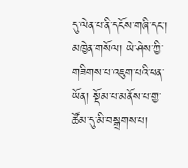དུ་ལེན་པ་ནི་དངོས་གཞི་དང་། མཁྱེན་གསོལ། ཡེ་ཤེས་ཀྱི་གཟིགས་པ་འཇུག་པའི་ཕན་ཡོན། སྡོམ་པ་མནོས་པ་གྱ་ཚོམ་དུ་མི་བསྒྲགས་པ།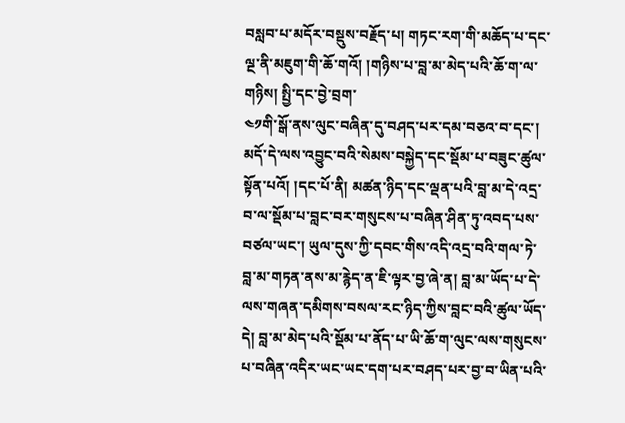བསླབ་པ་མདོར་བསྡུས་བརྗོད་པ། གཏང་རག་གི་མཆོད་པ་དང་ལྔ་ནི་མཇུག་གི་ཆོ་གའོ། །གཉིས་པ་བླ་མ་མེད་པའི་ཆོ་ག་ལ་གཉིས། སྤྱི་དང་བྱེ་བྲག་
༤༡གི་སྒོ་ནས་ལུང་བཞིན་དུ་བཤད་པར་དམ་བཅའ་བ་དང་། མདོ་དེ་ལས་འབྱུང་བའི་སེམས་བསྐྱེད་དང་སྡོམ་པ་བཟུང་ཚུལ་སྟོན་པའོ། །དང་པོ་ནི། མཚན་ཉིད་དང་ལྡན་པའི་བླ་མ་དེ་འདྲ་བ་ལ་སྡོམ་པ་བླང་བར་གསུངས་པ་བཞིན་ཤིན་ཏུ་འབད་པས་བཙལ་ཡང་། ཡུལ་དུས་ཀྱི་དབང་གིས་འདི་འདྲ་བའི་གལ་ཏེ་བླ་མ་གཏན་ནས་མ་རྙེད་ན་ཇི་ལྟར་བྱ་ཞེ་ན། བླ་མ་ཡོད་པ་དེ་ལས་གཞན་དམིགས་བསལ་རང་ཉིད་ཀྱིས་བླང་བའི་ཚུལ་ཡོད་དེ། བླ་མ་མེད་པའི་སྡོམ་པ་ནོད་པ་ཡི་ཆོ་ག་ལུང་ལས་གསུངས་པ་བཞིན་འདིར་ཡང་ཡང་དག་པར་བཤད་པར་བྱ་བ་ཡིན་པའི་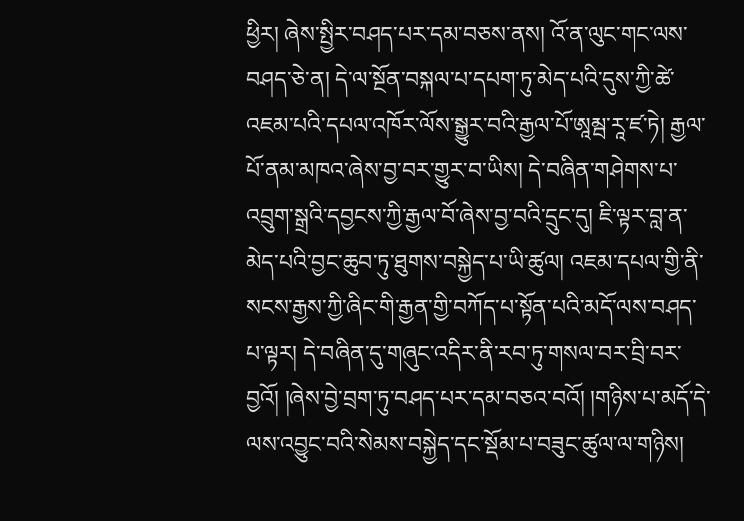ཕྱིར། ཞེས་སྤྱིར་བཤད་པར་དམ་བཅས་ནས། འོ་ན་ལུང་གང་ལས་བཤད་ཅེ་ན། དེ་ལ་སྔོན་བསྐལ་པ་དཔག་ཏུ་མེད་པའི་དུས་ཀྱི་ཚེ་འཇམ་པའི་དཔལ་འཁོར་ལོས་སྒྱུར་བའི་རྒྱལ་པོ་ཨཱམྦ་རཱ་ཛ་ཏེ། རྒྱལ་པོ་ནམ་མཁའ་ཞེས་བྱ་བར་གྱུར་བ་ཡིས། དེ་བཞིན་གཤེགས་པ་འབྲུག་སྒྲའི་དབྱངས་ཀྱི་རྒྱལ་བོ་ཞེས་བྱ་བའི་དྲུང་དུ། ཇི་ལྟར་བླ་ན་མེད་པའི་བྱང་ཆུབ་ཏུ་ཐུགས་བསྐྱེད་པ་ཡི་ཚུལ། འཇམ་དཔལ་གྱི་ནི་སངས་རྒྱས་ཀྱི་ཞིང་གི་རྒྱན་གྱི་བཀོད་པ་སྟོན་པའི་མདོ་ལས་བཤད་པ་ལྟར། དེ་བཞིན་དུ་གཞུང་འདིར་ནི་རབ་ཏུ་གསལ་བར་བྲི་བར་བྱའོ། །ཞེས་བྱེ་བྲག་ཏུ་བཤད་པར་དམ་བཅའ་བའོ། །གཉིས་པ་མདོ་དེ་ལས་འབྱུང་བའི་སེམས་བསྐྱེད་དང་སྡོམ་པ་བཟུང་ཚུལ་ལ་གཉིས།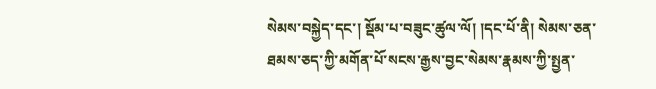སེམས་བསྐྱེད་དང་། སྡོམ་པ་བཟུང་ཚུལ་ལོ། །དང་པོ་ནི། སེམས་ཅན་ཐམས་ཅད་ཀྱི་མགོན་པོ་སངས་རྒྱས་བྱང་སེམས་རྣམས་ཀྱི་སྤྱན་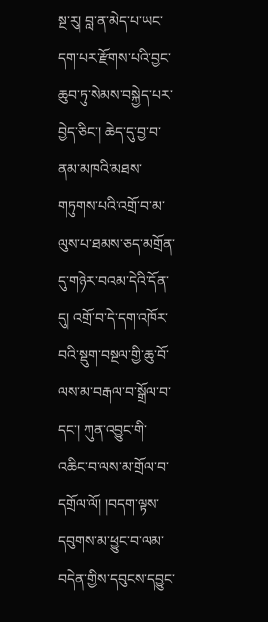སྔ་རུ། བླ་ན་མེད་པ་ཡང་དག་པར་རྫོགས་པའི་བྱང་ཆུབ་ཏུ་སེམས་བསྐྱེད་པར་བྱེད་ཅིང་། ཆེད་དུ་བྱ་བ་ནམ་མཁའི་མཐས་གཏུགས་པའི་འགྲོ་བ་མ་ལུས་པ་ཐམས་ཅད་མགྲོན་དུ་གཉེར་བའམ་དེའི་དོན་དུ། འགྲོ་བ་དེ་དག་འཁོར་བའི་སྡུག་བསྔལ་གྱི་ཆུ་བོ་ལས་མ་བརྒལ་བ་སྒྲོལ་བ་དང་། ཀུན་འབྱུང་གི་འཆིང་བ་ལས་མ་གྲོལ་བ་དགྲོལ་ལོ། །བདག་ལྟས་དབུགས་མ་ཕྱུང་བ་ལམ་བདེན་གྱིས་དབུངས་དབྱུང་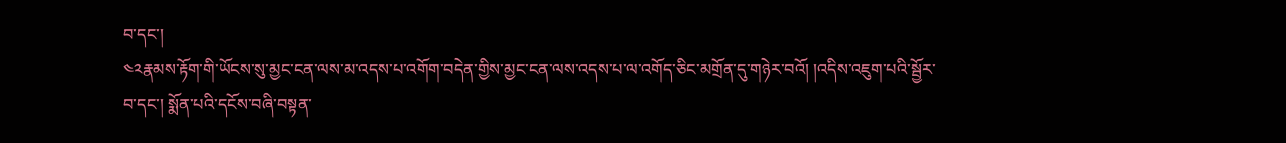བ་དང་།
༤༢རྣམས་རྟོག་གི་ཡོངས་སུ་མྱང་ངན་ལས་མ་འདས་པ་འགོག་བདེན་གྱིས་མྱང་ངན་ལས་འདས་པ་ལ་འགོད་ཅིང་མགྲོན་དུ་གཉེར་བའོ། །འདིས་འཇུག་པའི་སྦྱོར་བ་དང་། སྨོན་པའི་དངོས་བཞི་བསྟན་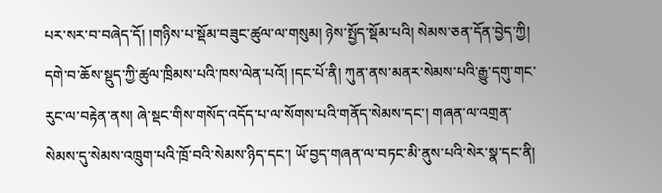པར་སར་བ་བཞེད་དོ། །གཉིས་པ་སྡོམ་བཟུང་ཚུལ་ལ་གསུམ། ཉེས་སྤྱོད་སྡོམ་པའི། སེམས་ཅན་དོན་བྱེད་ཀྱི། དགེ་བ་ཆོས་སྡུད་ཀྱི་ཚུལ་ཁྲིམས་པའི་ཁས་ལེན་པའོ། །དང་པོ་ནི། ཀུན་ནས་མནར་སེམས་པའི་རྒྱུ་དགུ་གང་རུང་ལ་བརྟེན་ནས། ཞེ་སྡང་གིས་གསོད་འདོད་པ་ལ་སོགས་པའི་གནོད་སེམས་དང་། གཞན་ལ་འགྲན་སེམས་དུ་སེམས་འཁྲུག་པའི་ཁྲོ་བའི་སེམས་ཉིད་དང་། ཡོ་བྱད་གཞན་ལ་བཏང་མི་ནུས་པའི་སེར་སྣ་དང་ནི།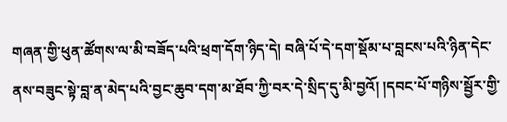གཞན་གྱི་ཕུན་ཚོགས་ལ་མི་བཟོད་པའི་ཕྲག་དོག་ཉིད་དེ། བཞི་པོ་དེ་དག་སྡོམ་པ་བླངས་པའི་ཉིན་དེང་ནས་བཟུང་སྟེ་བླ་ན་མེད་པའི་བྱང་ཆུབ་དག་མ་ཐོབ་ཀྱི་བར་དེ་སྲིད་དུ་མི་བྱའོ། །དབང་པོ་གཉིས་སྦྱོར་གྱི་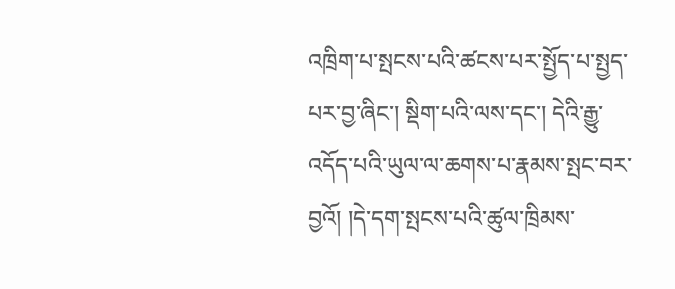འཁྲིག་པ་སྤངས་པའི་ཚངས་པར་སྤྱོད་པ་སྤྱད་པར་བྱ་ཞིང་། སྡིག་པའི་ལས་དང་། དེའི་རྒྱུ་འདོད་པའི་ཡུལ་ལ་ཆགས་པ་རྣམས་སྤང་བར་བྱའོ། །དེ་དག་སྤངས་པའི་ཚུལ་ཁྲིམས་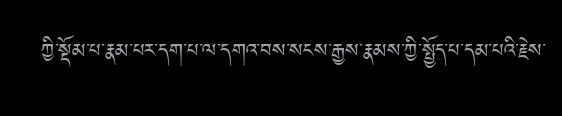ཀྱི་སྡོམ་པ་རྣམ་པར་དག་པ་ལ་དགའ་བས་སངས་རྒྱས་རྣམས་ཀྱི་སྤྱོད་པ་དམ་པའི་རྗེས་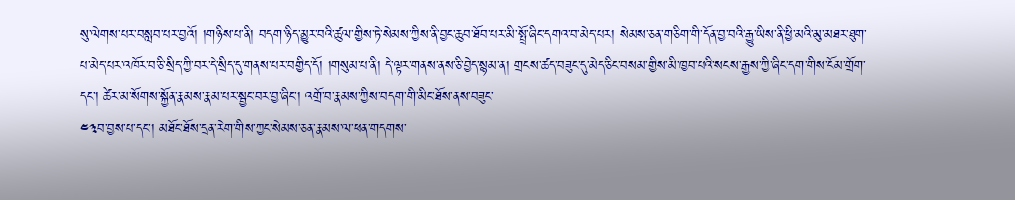སུ་ལེགས་པར་བསླབ་པར་བྱའོ། །གཉིས་པ་ནི། བདག་ཉིད་མྱུར་བའི་ཚུལ་གྱིས་ཏེ་སེམས་ཀྱིས་ནི་བྱང་ཆུབ་ཐོབ་པར་མི་སྤྲོ་ཞིང་དགའ་བ་མེད་པར། སེམས་ཅན་གཅིག་གི་དོན་བྱ་བའི་རྒྱུ་ཡིས་ནི་ཕྱི་མའི་མུ་མཐར་ཐུག་པ་མེད་པར་འཁོར་བ་ཅི་སྲིད་ཀྱི་བར་དེ་སྲིད་དུ་གནས་པར་བགྱིད་དོ། །གསུམ་པ་ནི། དེ་ལྟར་གནས་ནས་ཅི་བྱེད་སྙམ་ན། གྲངས་ཚད་བཟུང་དུ་མེད་ཅིང་བསམ་གྱིས་མི་ཁྱབ་པའི་སངས་རྒྱས་ཀྱི་ཞིང་དག་གིས་ངོམ་གྲོག་དང་། ཚེར་མ་སོགས་སྐྱོན་རྣམས་རྣམ་པར་སྦྱང་བར་བྱ་ཞིང་། འགྲོ་བ་རྣམས་ཀྱིས་བདག་གི་མིང་ཐོས་ནས་བཟུང་
༤༣བ་བྱས་པ་དང་། མཐོང་ཐོས་དྲན་རེག་གིས་ཀྱང་སེམས་ཅན་རྣམས་ལ་ཕན་གདགས་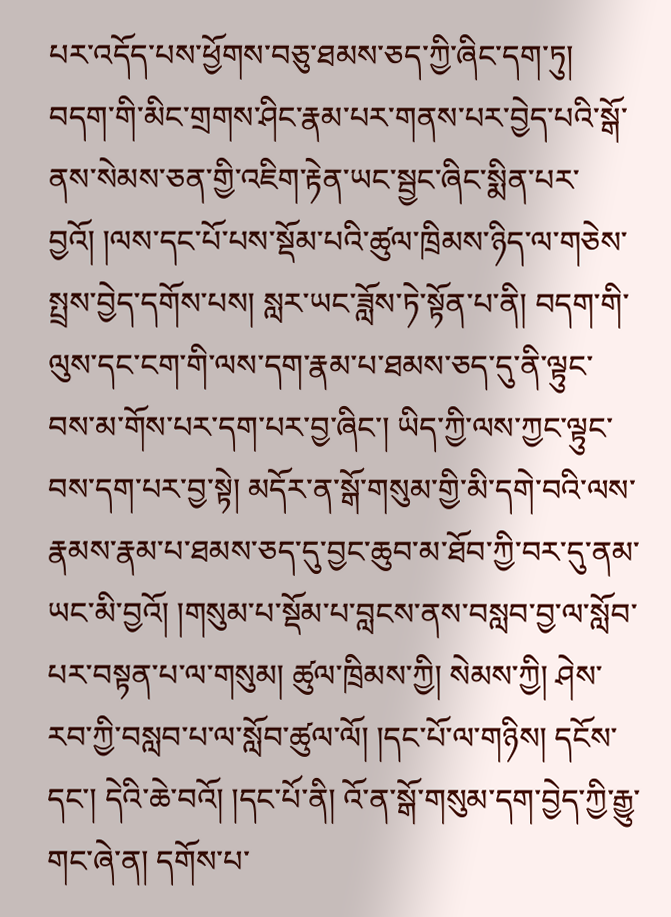པར་འདོད་པས་ཕྱོགས་བཅུ་ཐམས་ཅད་ཀྱི་ཞིང་དག་ཏུ། བདག་གི་མིང་གྲགས་ཤིང་རྣམ་པར་གནས་པར་བྱེད་པའི་སྒོ་ནས་སེམས་ཅན་གྱི་འཇིག་རྟེན་ཡང་སྦྱང་ཞིང་སྨིན་པར་བྱའོ། །ལས་དང་པོ་པས་སྡོམ་པའི་ཚུལ་ཁྲིམས་ཉིད་ལ་གཅེས་སྤྲས་བྱེད་དགོས་པས། སླར་ཡང་ཟློས་ཏེ་སྟོན་པ་ནི། བདག་གི་ལུས་དང་ངག་གི་ལས་དག་རྣམ་པ་ཐམས་ཅད་དུ་ནི་ལྟུང་བས་མ་གོས་པར་དག་པར་བྱ་ཞིང་། ཡིད་ཀྱི་ལས་ཀྱང་ལྟུང་བས་དག་པར་བྱ་སྟེ། མདོར་ན་སྒོ་གསུམ་གྱི་མི་དགེ་བའི་ལས་རྣམས་རྣམ་པ་ཐམས་ཅད་དུ་བྱང་ཆུབ་མ་ཐོབ་ཀྱི་བར་དུ་ནམ་ཡང་མི་བྱའོ། །གསུམ་པ་སྡོམ་པ་བླངས་ནས་བསླབ་བྱ་ལ་སློབ་པར་བསྟན་པ་ལ་གསུམ། ཚུལ་ཁྲིམས་ཀྱི། སེམས་ཀྱི། ཤེས་རབ་ཀྱི་བསླབ་པ་ལ་སློབ་ཚུལ་ལོ། །དང་པོ་ལ་གཉིས། དངོས་དང་། དེའི་ཆེ་བའོ། །དང་པོ་ནི། འོ་ན་སྒོ་གསུམ་དག་བྱེད་ཀྱི་རྒྱུ་གང་ཞེ་ན། དགོས་པ་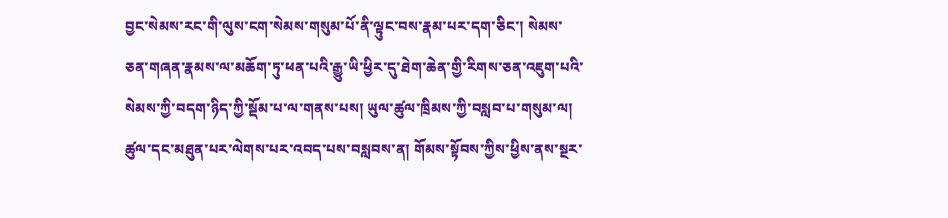བྱང་སེམས་རང་གི་ལུས་ངག་སེམས་གསུམ་པོ་ནི་ལྟུང་བས་རྣམ་པར་དག་ཅིང་། སེམས་ཅན་གཞན་རྣམས་ལ་མཆོག་ཏུ་ཕན་པའི་རྒྱུ་ཡི་ཕྱིར་དུ་ཐེག་ཆེན་གྱི་རིགས་ཅན་འཇུག་པའི་སེམས་ཀྱི་བདག་ཉིད་ཀྱི་སྡོམ་པ་ལ་གནས་པས། ཡུལ་ཚུལ་ཁྲིམས་ཀྱི་བསླབ་པ་གསུམ་ལ། ཚུལ་དང་མཐུན་པར་ལེགས་པར་འབད་པས་བསླབས་ན། གོམས་སྟོབས་ཀྱིས་ཕྱིས་ནས་སྔར་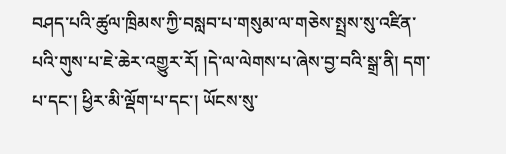བཤད་པའི་ཚུལ་ཁྲིམས་ཀྱི་བསླབ་པ་གསུམ་ལ་གཅེས་སྤྲས་སུ་འཛིན་པའི་གུས་པ་ཇེ་ཆེར་འགྱུར་རོ། །དེ་ལ་ལེགས་པ་ཞེས་བྱ་བའི་སྒྲ་ནི། དག་པ་དང་། ཕྱིར་མི་ལྡོག་པ་དང་། ཡོངས་སུ་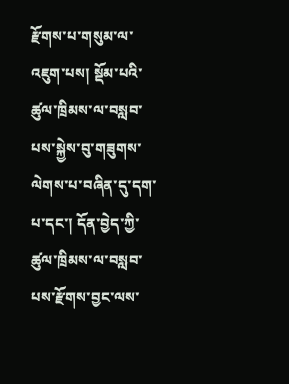རྫོགས་པ་གསུམ་ལ་འཇུག་པས། སྡོམ་པའི་ཚུལ་ཁྲིམས་ལ་བསླབ་པས་སྐྱེས་བུ་གཟུགས་ལེགས་པ་བཞིན་དུ་དག་པ་དང་། དོན་བྱེད་ཀྱི་ཚུལ་ཁྲིམས་ལ་བསླབ་པས་རྫོགས་བྱང་ལས་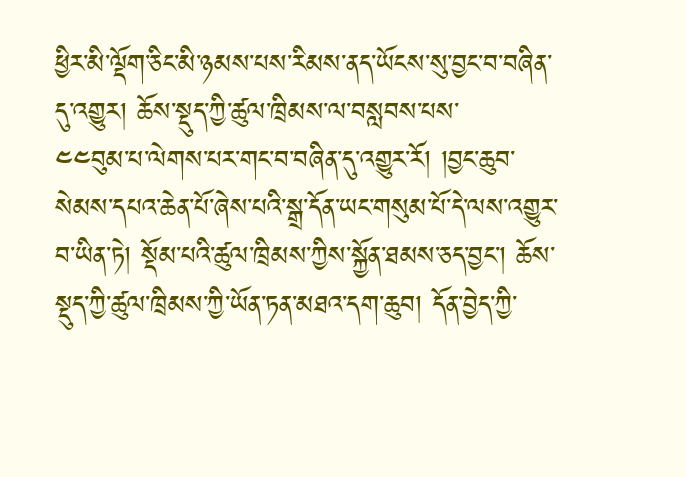ཕྱིར་མི་ལྡོག་ཅིང་མི་ཉམས་པས་རིམས་ནད་ཡོངས་སུ་བྱང་བ་བཞིན་དུ་འགྱུར། ཆོས་སྡུད་ཀྱི་ཚུལ་ཁྲིམས་ལ་བསླབས་པས་
༤༤བུམ་པ་ལེགས་པར་གང་བ་བཞིན་དུ་འགྱུར་རོ། །བྱང་ཆུབ་སེམས་དཔའ་ཆེན་པོ་ཞེས་པའི་སྒྲ་དོན་ཡང་གསུམ་པོ་དེ་ལས་འགྱུར་བ་ཡིན་ཏེ། སྡོམ་པའི་ཚུལ་ཁྲིམས་ཀྱིས་སྐྱོན་ཐམས་ཅད་བྱང་། ཆོས་སྡུད་ཀྱི་ཚུལ་ཁྲིམས་ཀྱི་ཡོན་ཏན་མཐའ་དག་ཆུབ། དོན་བྱེད་ཀྱི་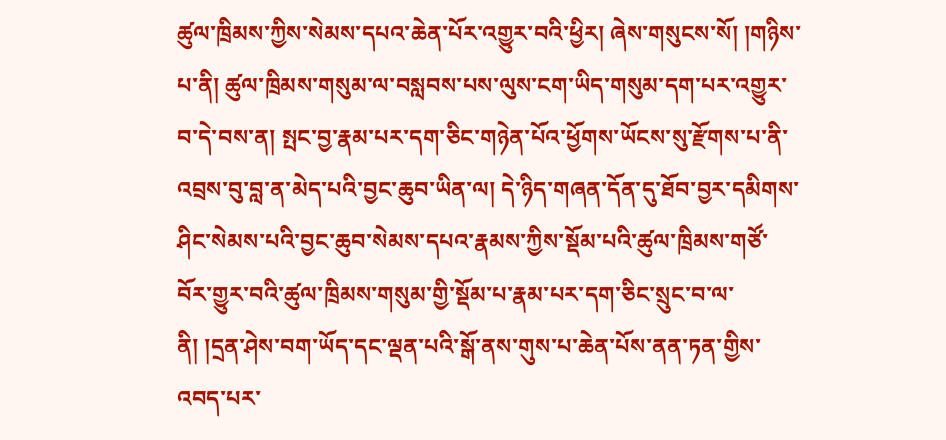ཚུལ་ཁྲིམས་ཀྱིས་སེམས་དཔའ་ཆེན་པོར་འགྱུར་བའི་ཕྱིར། ཞེས་གསུངས་སོ། །གཉིས་པ་ནི། ཚུལ་ཁྲིམས་གསུམ་ལ་བསླབས་པས་ལུས་ངག་ཡིད་གསུམ་དག་པར་འགྱུར་བ་དེ་བས་ན། སྤང་བྱ་རྣམ་པར་དག་ཅིང་གཉེན་པོའ་ཕྱོགས་ཡོངས་སུ་རྫོགས་པ་ནི་འབྲས་བུ་བླ་ན་མེད་པའི་བྱང་ཆུབ་ཡིན་ལ། དེ་ཉིད་གཞན་དོན་དུ་ཐོབ་བྱར་དམིགས་ཤིང་སེམས་པའི་བྱང་ཆུབ་སེམས་དཔའ་རྣམས་ཀྱིས་སྡོམ་པའི་ཚུལ་ཁྲིམས་གཙོ་བོར་གྱུར་བའི་ཚུལ་ཁྲིམས་གསུམ་གྱི་སྡོམ་པ་རྣམ་པར་དག་ཅིང་སྲུང་བ་ལ་ནི། །དྲན་ཤེས་བག་ཡོད་དང་ལྡན་པའི་སྒོ་ནས་གུས་པ་ཆེན་པོས་ནན་ཏན་གྱིས་འབད་པར་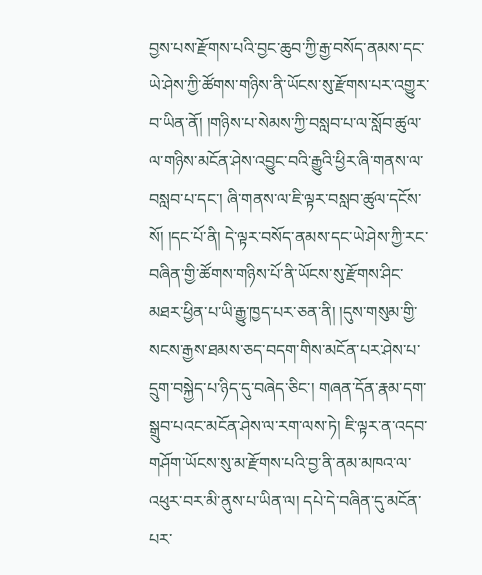བྱས་པས་རྫོགས་པའི་བྱང་ཆུབ་ཀྱི་རྒྱ་བསོད་ནམས་དང་ཡེ་ཤེས་ཀྱི་ཚོགས་གཉིས་ནི་ཡོངས་སུ་རྫོགས་པར་འགྱུར་བ་ཡིན་ནོ། །གཉིས་པ་སེམས་ཀྱི་བསླབ་པ་ལ་སློབ་ཚུལ་ལ་གཉིས་མངོན་ཤེས་འབྱུང་བའི་རྒྱུའི་ཕྱིར་ཞི་གནས་ལ་བསླབ་པ་དང་། ཞི་གནས་ལ་ཇི་ལྟར་བསླབ་ཚུལ་དངོས་སོ། །དང་པོ་ནི། དེ་ལྟར་བསོད་ནམས་དང་ཡེ་ཤེས་ཀྱི་རང་བཞིན་གྱི་ཚོགས་གཉིས་པོ་ནི་ཡོངས་སུ་རྫོགས་ཤིང་མཐར་ཕྱིན་པ་ཡི་རྒྱུ་ཁྱད་པར་ཅན་ནི། །དུས་གསུམ་གྱི་སངས་རྒྱས་ཐམས་ཅད་བདག་གིས་མངོན་པར་ཤེས་པ་དྲུག་བསྐྱེད་པ་ཉིད་དུ་བཞེད་ཅིང་། གཞན་དོན་རྣམ་དག་སྒྲུབ་པའང་མངོན་ཤེས་ལ་རག་ལས་ཏེ། ཇི་ལྟར་ན་འདབ་གཤོག་ཡོངས་སུ་མ་རྫོགས་པའི་བྱ་ནི་ནམ་མཁའ་ལ་འཕུར་བར་མི་ནུས་པ་ཡིན་ལ། དཔེ་དེ་བཞིན་དུ་མངོན་པར་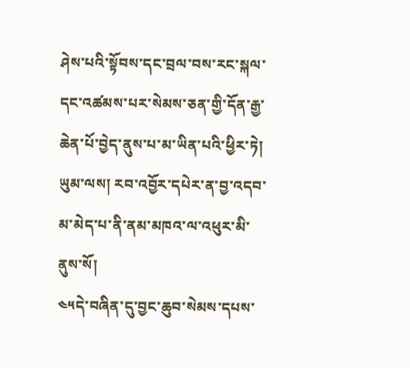ཤེས་པའི་སྟོབས་དང་བྲལ་བས་རང་སྐལ་དང་འཚམས་པར་སེམས་ཅན་གྱི་དོན་རྒྱ་ཆེན་པོ་བྱེད་ནུས་པ་མ་ཡིན་པའི་ཕྱིར་ཏེ། ཡུམ་ལས། རབ་འབྱོར་དཔེར་ན་བྱ་འདབ་མ་མེད་པ་ནི་ནམ་མཁའ་ལ་འཕུར་མི་ནུས་སོ།
༤༥དེ་བཞིན་དུ་བྱང་ཆུབ་སེམས་དཔས་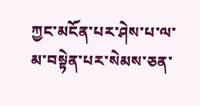ཀྱང་མངོན་པར་ཤེས་པ་ལ་མ་བསྟེན་པར་སེམས་ཅན་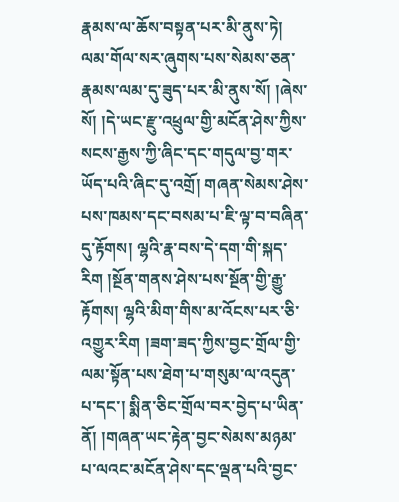རྣམས་ལ་ཆོས་བསྟན་པར་མི་ནུས་ཏེ། ལམ་གོལ་སར་ཞུགས་པས་སེམས་ཅན་རྣམས་ལམ་དུ་ཟུད་པར་མི་ནུས་སོ། །ཞེས་སོ། །དེ་ཡང་རྫུ་འཕྲུལ་གྱི་མངོན་ཤེས་ཀྱིས་སངས་རྒྱས་ཀྱི་ཞིང་དང་གདུལ་བྱ་གར་ཡོད་པའི་ཞིང་དུ་འགྲོ། གཞན་སེམས་ཤེས་པས་ཁམས་དང་བསམ་པ་ཇི་ལྟ་བ་བཞིན་དུ་རྟོགས། ལྷའི་རྣ་བས་དེ་དག་གི་སྐད་རིག །སྔོན་གནས་ཤེས་པས་སྔོན་གྱི་རྒྱུ་རྟོགས། ལྷའི་མིག་གིས་མ་འོངས་པར་ཅི་འགྱུར་རིག །ཟག་ཟད་ཀྱིས་བྱང་གྲོལ་གྱི་ལམ་སྟོན་པས་ཐེག་པ་གསུམ་ལ་འདུན་པ་དང་། སྨིན་ཅིང་གྲོལ་བར་བྱེད་པ་ཡིན་ནོ། །གཞན་ཡང་རྟེན་བྱང་སེམས་མཉམ་པ་ལའང་མངོན་ཤེས་དང་ལྡན་པའི་བྱང་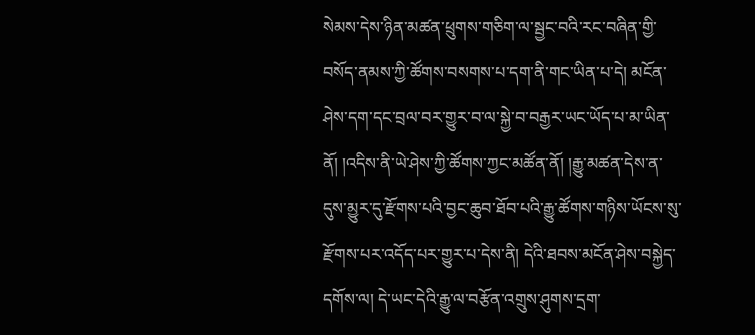སེམས་དེས་ཉིན་མཚན་ཕྲུགས་གཅིག་ལ་སྦྱང་བའི་རང་བཞིན་གྱི་བསོད་ནམས་ཀྱི་ཚོགས་བསགས་པ་དག་ནི་གང་ཡིན་པ་དེ། མངོན་ཤེས་དག་དང་བྲལ་བར་གྱུར་བ་ལ་སྐྱེ་བ་བརྒྱར་ཡང་ཡོད་པ་མ་ཡིན་ནོ། །འདིས་ནི་ཡེ་ཤེས་ཀྱི་ཚོགས་ཀྱང་མཚོན་ནོ། །རྒྱུ་མཚན་དེས་ན་དུས་མྱུར་དུ་རྫོགས་པའི་བྱང་ཆུབ་ཐོབ་པའི་རྒྱུ་ཚོགས་གཉིས་ཡོངས་སུ་རྫོགས་པར་འདོད་པར་གྱུར་པ་དེས་ནི། དེའི་ཐབས་མངོན་ཤེས་བསྐྱེད་དགོས་ལ། དེ་ཡང་དེའི་རྒྱུ་ལ་བརྩོན་འགྲུས་ཤུགས་དྲག་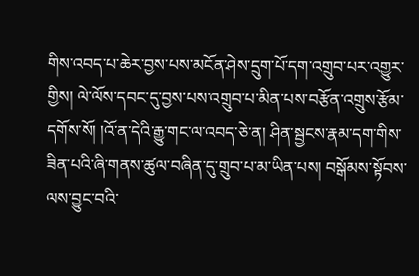གིས་འབད་པ་ཆེར་བྱས་པས་མངོན་ཤེས་དྲུག་པོ་དག་འགྲུབ་པར་འགྱུར་གྱིས། ལེ་ལོས་དབང་དུ་བྱས་པས་འགྲུབ་པ་མིན་པས་བརྩོན་འགྲུས་རྩོམ་དགོས་སོ། །འོ་ན་དེའི་རྒྱུ་གང་ལ་འབད་ཅེ་ན། ཤིན་སྦྱངས་རྣམ་དག་གིས་ཟིན་པའི་ཞི་གནས་ཚུལ་བཞིན་དུ་གྲུབ་པ་མ་ཡིན་པས། བསྒོམས་སྟོབས་ལས་བྱུང་བའི་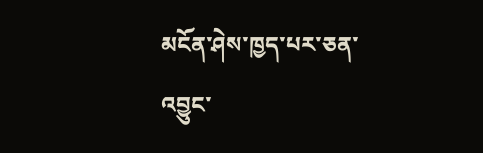མངོན་ཤེས་ཁྱད་པར་ཅན་འབྱུང་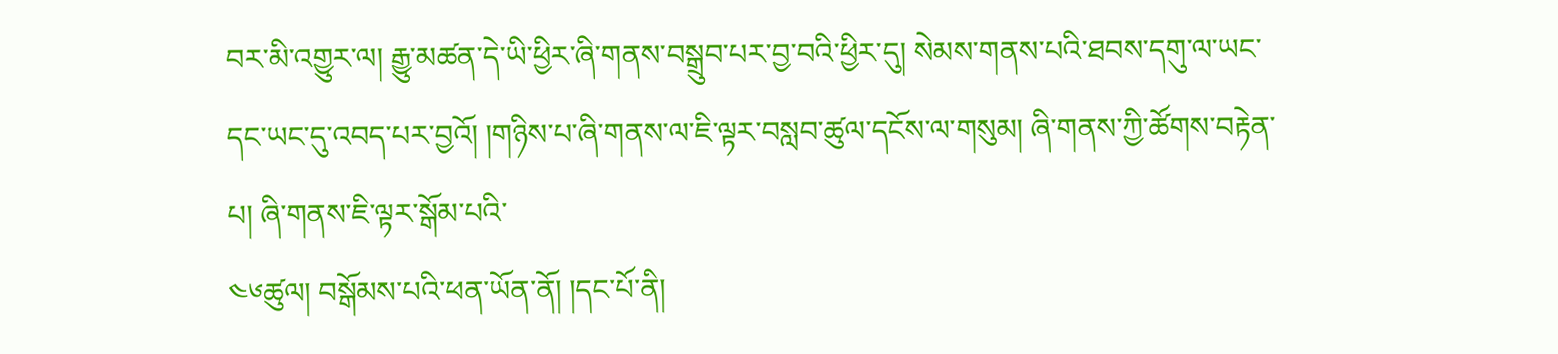བར་མི་འགྱུར་ལ། རྒྱུ་མཚན་དེ་ཡི་ཕྱིར་ཞི་གནས་བསྒྲུབ་པར་བྱ་བའི་ཕྱིར་དུ། སེམས་གནས་པའི་ཐབས་དགུ་ལ་ཡང་དང་ཡང་དུ་འབད་པར་བྱའོ། །གཉིས་པ་ཞི་གནས་ལ་ཇི་ལྟར་བསླབ་ཚུལ་དངོས་ལ་གསུམ། ཞི་གནས་ཀྱི་ཚོགས་བརྟེན་པ། ཞི་གནས་ཇི་ལྟར་སྒོམ་པའི་
༤༦ཚུལ། བསྒོམས་པའི་ཕན་ཡོན་ནོ། །དང་པོ་ནི།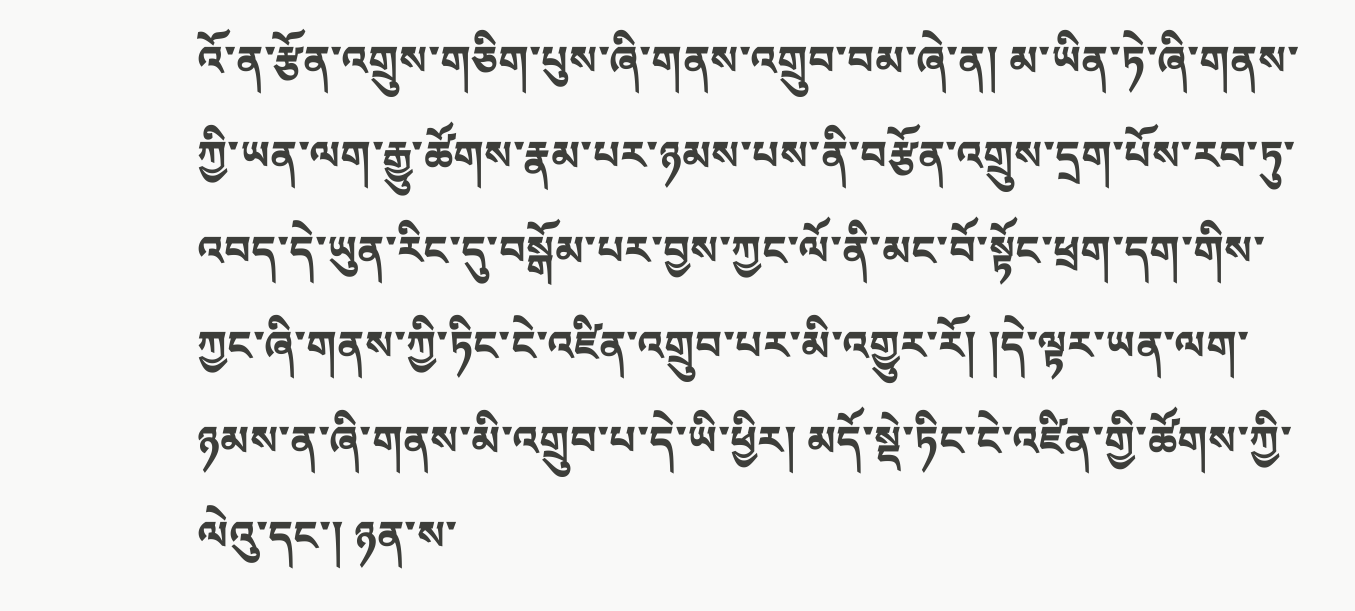འོ་ན་རྩོན་འགྲུས་གཅིག་པུས་ཞི་གནས་འགྲུབ་བམ་ཞེ་ན། མ་ཡིན་ཏེ་ཞི་གནས་ཀྱི་ཡན་ལག་རྒྱུ་ཚོགས་རྣམ་པར་ཉམས་པས་ནི་བརྩོན་འགྲུས་དྲག་པོས་རབ་ཏུ་འབད་དེ་ཡུན་རིང་དུ་བསྒོམ་པར་བྱས་ཀྱང་ལོ་ནི་མང་བོ་སྟོང་ཕྲག་དག་གིས་ཀྱང་ཞི་གནས་ཀྱི་ཏིང་ངེ་འཛིན་འགྲུབ་པར་མི་འགྱུར་རོ། །དེ་ལྟར་ཡན་ལག་ཉམས་ན་ཞི་གནས་མི་འགྲུབ་པ་དེ་ཡི་ཕྱིར། མདོ་སྡེ་ཏིང་ངེ་འཛིན་གྱི་ཚོགས་ཀྱི་ལེའུ་དང་། ཉན་ས་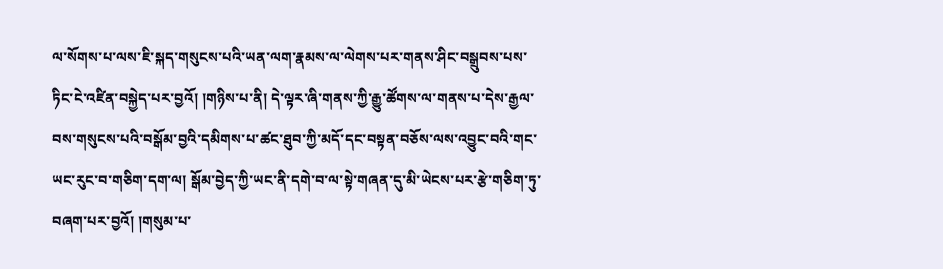ལ་སོགས་པ་ལས་ཇི་སྐད་གསུངས་པའི་ཡན་ལག་རྣམས་ལ་ལེགས་པར་གནས་ཤིང་བསྒྲུབས་པས་ཏིང་ངེ་འཛིན་བསྐྱེད་པར་བྱའོ། །གཉིས་པ་ནི། དེ་ལྟར་ཞི་གནས་ཀྱི་རྒྱུ་ཚོགས་ལ་གནས་པ་དེས་རྒྱལ་བས་གསུངས་པའི་བསྒོམ་བྱའི་དམིགས་པ་ཚང་ཐུབ་ཀྱི་མདོ་དང་བསྟན་བཅོས་ལས་འབྱུང་བའི་གང་ཡང་རུང་བ་གཅིག་དག་ལ། སྒོམ་བྱེད་ཀྱི་ཡང་ནི་དགེ་བ་ལ་སྟེ་གཞན་དུ་མི་ཡེངས་པར་རྩེ་གཅིག་ཏུ་བཞག་པར་བྱའོ། །གསུམ་པ་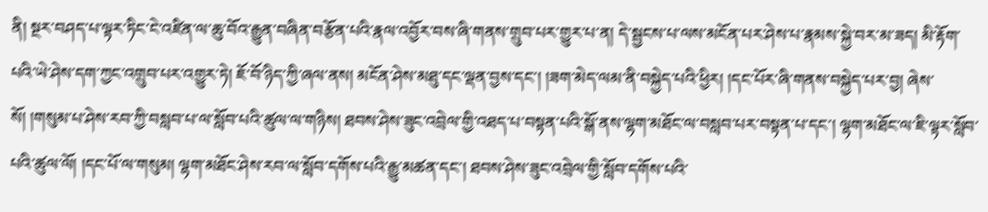ནི། སྔར་བཤད་པ་ལྟར་ཏིང་ངེ་འཛིན་ལ་ཆུ་བོའ་རྒྱུན་བཞིན་བརྩོན་པའི་རྣལ་འབྱོར་བས་ཞི་གནས་གྲུབ་པར་གྱུར་པ་ན། དེ་སྦྱངས་པ་ལས་མངོན་པར་ཤེས་པ་རྣམས་སྐྱེ་བར་མ་ཟད། མི་རྟོག་པའི་ཡེ་ཤེས་དག་ཀྱང་འགྲུབ་པར་འགྱུར་ཏེ། ཇོ་བོ་ཉིད་ཀྱི་ཞལ་ནས། མངོན་ཤེས་མཐུ་དང་ལྡན་བྱས་དང་། །ཟག་མེད་ལམ་ནི་བསྐྱེད་པའི་ཕྱིར། །དང་པོར་ཞི་གནས་བསྐྱེད་པར་བྱ། ཞེས་སོ། །གསུམ་པ་ཤེས་རབ་ཀྱི་བསླབ་པ་ལ་སློབ་པའི་ཚུལ་ལ་གཉིས། ཐབས་ཤེས་ཟུང་འབྲེལ་གྱི་འཐད་པ་བསྟན་པའི་སྒོ་ནས་ལྷག་མཐོང་ལ་བསླབ་པར་བསྟན་པ་དང་། ལྷག་མཐོང་ལ་ཇི་ལྟར་སློབ་པའི་ཚུལ་ལོ། །དང་པོ་ལ་གསུམ། ལྷག་མཐོང་ཤེས་རབ་ལ་སློབ་དགོས་པའི་རྒྱུ་མཚན་དང་། ཐབས་ཤེས་ཟུང་འབྲེལ་གྱི་སློབ་དགོས་པའི་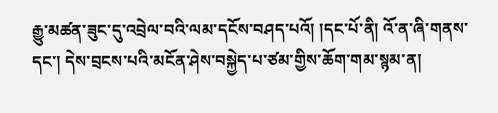རྒྱུ་མཚན་ཟུང་དུ་འབྲེལ་བའི་ལམ་དངོས་བཤད་པའོ། །དང་པོ་ནི། འོ་ན་ཞི་གནས་དང་། དེས་བྲངས་པའི་མངོན་ཤེས་བསྐྱེད་པ་ཙམ་གྱིས་ཆོག་གམ་སྙམ་ན།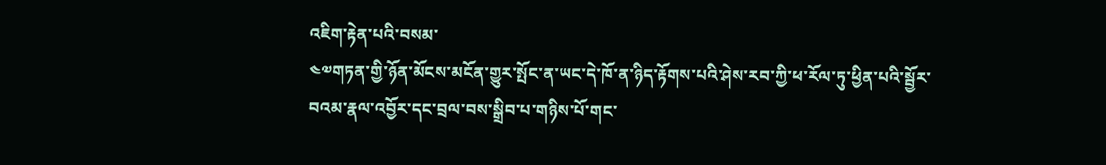འཇིག་རྟེན་པའི་བསམ་
༤༧གཏན་གྱི་ཉོན་མོངས་མངོན་གྱུར་སྤོང་ན་ཡང་དེ་ཁོ་ན་ཉིད་རྟོགས་པའི་ཤེས་རབ་ཀྱི་ཕ་རོལ་ཏུ་ཕྱིན་པའི་སྦྱོར་བའམ་རྣལ་འབྱོར་དང་བྲལ་བས་སྒྲིབ་པ་གཉིས་པོ་གང་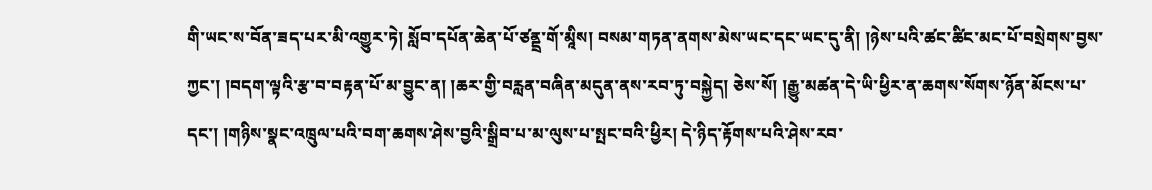གི་ཡང་ས་བོན་ཟད་པར་མི་འགྱུར་ཏེ། སློབ་དཔོན་ཆེན་པོ་ཙནྡྲ་གོ་མཱིས། བསམ་གཏན་ནགས་མེས་ཡང་དང་ཡང་དུ་ནི། །ཉེས་པའི་ཚང་ཚིང་མང་པོ་བསྲེགས་བྱས་ཀྱང་། །བདག་ལྟའི་རྩ་བ་བརྟན་པོ་མ་བྱུང་ན། །ཆར་གྱི་བརླན་བཞིན་མདུན་ནས་རབ་ཏུ་བསྐྱེད། ཅེས་སོ། །རྒྱུ་མཚན་དེ་ཡི་ཕྱིར་ན་ཆགས་སོགས་ཉོན་མོངས་པ་དང་། །གཉིས་སྣང་འཁྲུལ་པའི་བག་ཆགས་ཤེས་བྱའི་སྒྲིབ་པ་མ་ལུས་པ་སྤང་བའི་ཕྱིར། དེ་ཉིད་རྟོགས་པའི་ཤེས་རབ་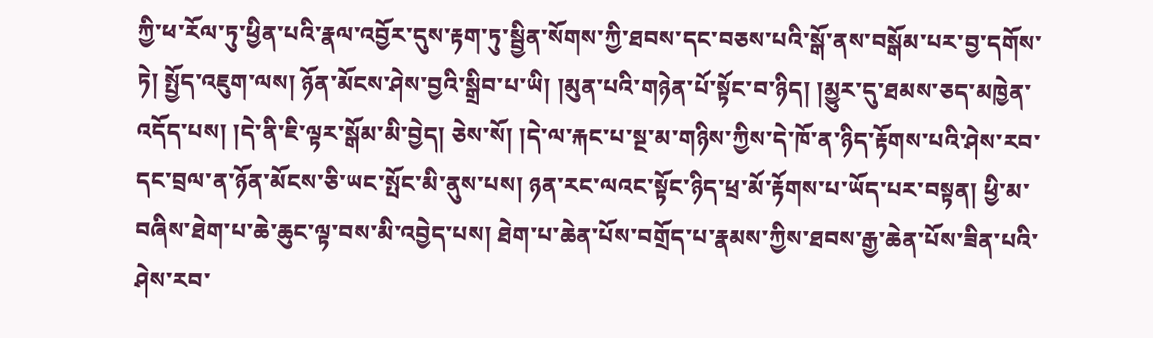ཀྱི་ཕ་རོལ་ཏུ་ཕྱིན་པའི་རྣལ་འབྱོར་དུས་རྟག་ཏུ་སྦྱིན་སོགས་ཀྱི་ཐབས་དང་བཅས་པའི་སྒོ་ནས་བསྒོམ་པར་བྱ་དགོས་ཏེ། སྤྱོད་འཇུག་ལས། ཉོན་མོངས་ཤེས་བྱའི་སྒྲིབ་པ་ཡི། །མུན་པའི་གཉེན་པོ་སྟོང་བ་ཉིད། །མྱུར་དུ་ཐམས་ཅད་མཁྱེན་འདོད་པས། །དེ་ནི་ཇི་ལྟར་སྒོམ་མི་བྱེད། ཅེས་སོ། །དེ་ལ་རྐང་པ་སྔ་མ་གཉིས་ཀྱིས་དེ་ཁོ་ན་ཉིད་རྟོགས་པའི་ཤེས་རབ་དང་བྲལ་ན་ཉོན་མོངས་ཅི་ཡང་སྤོང་མི་ནུས་པས། ཉན་རང་ལའང་སྟོང་ཉིད་ཕྲ་མོ་རྟོགས་པ་ཡོད་པར་བསྟན། ཕྱི་མ་བཞིས་ཐེག་པ་ཆེ་ཆུང་ལྟ་བས་མི་འབྱེད་པས། ཐེག་པ་ཆེན་པོས་བགྲོད་པ་རྣམས་ཀྱིས་ཐབས་རྒྱ་ཆེན་པོས་ཟིན་པའི་ཤེས་རབ་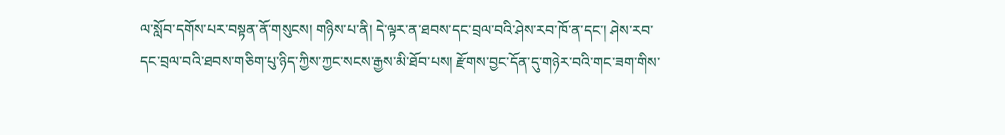ལ་སློབ་དགོས་པར་བསྟན་ནོ་གསུངས། གཉིས་པ་ནི། དེ་ལྟར་ན་ཐབས་དང་བྲལ་བའི་ཤེས་རབ་ཁོ་ན་དང་། ཤེས་རབ་དང་བྲལ་བའི་ཐབས་གཅིག་པུ་ཉིད་ཀྱིས་ཀྱང་སངས་རྒྱས་མི་ཐོབ་པས། རྫོགས་བྱང་དོན་དུ་གཉེར་བའི་གང་ཟག་གིས་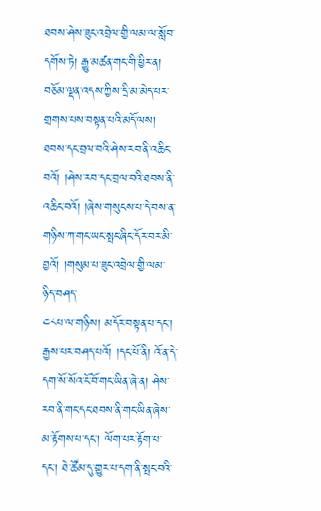ཐབས་ཤེས་ཟུང་འབྲེལ་གྱི་ལམ་ལ་སློབ་དགོས་ཏེ། རྒྱུ་མཚན་གང་གི་ཕྱིར་ན། བཅོམ་ལྡན་འདས་ཀྱིས་དྲི་མ་མེད་པར་གྲགས་པས་བསྟན་པའི་མདོ་ལས། ཐབས་དང་བྲལ་བའི་ཤེས་རབ་ནི་འཆིང་བའོ། །ཤེས་རབ་དང་བྲལ་བའི་ཐབས་ནི་འཆིང་བའོ། །ཞེས་གསུངས་པ་དེ་བས་ན་གཉིས་ཀ་གང་ཡང་སྤང་ཞིང་དོར་བར་མི་བྱའོ། །གསུམ་པ་ཟུང་འབྲེལ་གྱི་ལམ་ཉིད་བཤད་
༤༨པ་ལ་གཉིས། མདོར་བསྟན་པ་དང་། རྒྱས་པར་བཤད་པའོ། །དང་པོ་ནི། འོ་ན་དེ་དག་སོ་སོའ་ངོ་བོ་གང་ཡིན་ཞེ་ན། ཤེས་རབ་ནི་གང་དང་ཐབས་ནི་གང་ཡིན་ཞེས་མ་རྟོགས་པ་དང་། ལོག་པར་རྟོག་པ་དང་། ཐེ་ཚོམ་དུ་གྱུར་པ་དག་ནི་སྤང་བའི་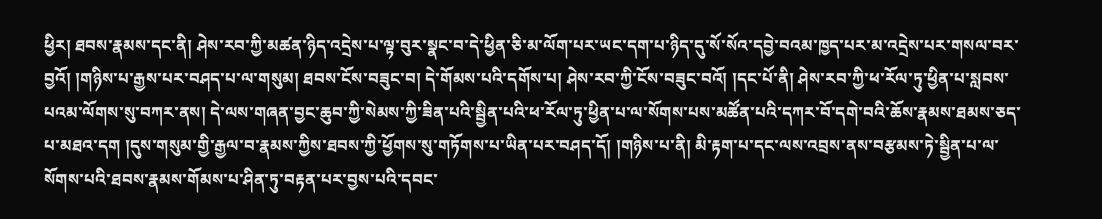ཕྱིར། ཐབས་རྣམས་དང་ནི། ཤེས་རབ་ཀྱི་མཚན་ཉིད་འདྲེས་པ་ལྟ་བུར་སྣང་བ་དེ་ཕྱིན་ཅི་མ་ལོག་པར་ཡང་དག་པ་ཉིད་དུ་སོ་སོའ་དབྱེ་བའམ་ཁྱད་པར་མ་འདྲེས་པར་གསལ་བར་བྱའོ། །གཉིས་པ་རྒྱས་པར་བཤད་པ་ལ་གསུམ། ཐབས་ངོས་བཟུང་བ། དེ་གོམས་པའི་དགོས་པ། ཤེས་རབ་ཀྱི་ངོས་བཟུང་བའོ། །དང་པོ་ནི། ཤེས་རབ་ཀྱི་ཕ་རོལ་ཏུ་ཕྱིན་པ་སླབས་པའམ་ལོགས་སུ་བཀར་ནས། དེ་ལས་གཞན་བྱང་ཆུབ་ཀྱི་སེམས་ཀྱི་ཟིན་པའི་སྦྱིན་པའི་ཕ་རོལ་ཏུ་ཕྱིན་པ་ལ་སོགས་པས་མཚོན་པའི་དཀར་བོ་དགེ་བའི་ཆོས་རྣམས་ཐམས་ཅད་པ་མཐའ་དག །དུས་གསུམ་གྱི་རྒྱལ་བ་རྣམས་ཀྱིས་ཐབས་ཀྱི་ཕྱོགས་སུ་གཏོགས་པ་ཡིན་པར་བཤད་དོ། །གཉིས་པ་ནི། མི་རྟག་པ་དང་ལས་འབྲས་ནས་བརྩམས་ཏེ་སྦྱིན་པ་ལ་སོགས་པའི་ཐབས་རྣམས་གོམས་པ་ཤིན་ཏུ་བརྟན་པར་བྱས་པའི་དབང་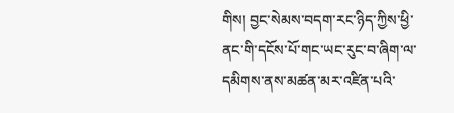གིས། བྱང་སེམས་བདག་རང་ཉིད་ཀྱིས་ཕྱི་ནང་གི་དངོས་པོ་གང་ཡང་རུང་བ་ཞིག་ལ་དམིགས་ནས་མཚན་མར་འཛིན་པའི་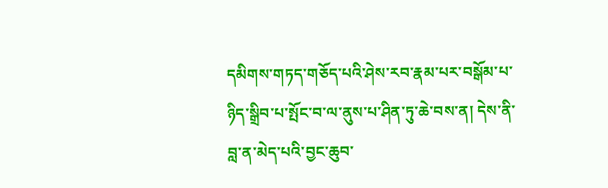དམིགས་གཏད་གཅོད་པའི་ཤེས་རབ་རྣམ་པར་བསྒོམ་པ་ཉིད་སྒྲིབ་པ་སྤོང་བ་ལ་ནུས་པ་ཤིན་ཏུ་ཆེ་བས་ན། དེས་ནི་བླ་ན་མེད་པའི་བྱང་ཆུབ་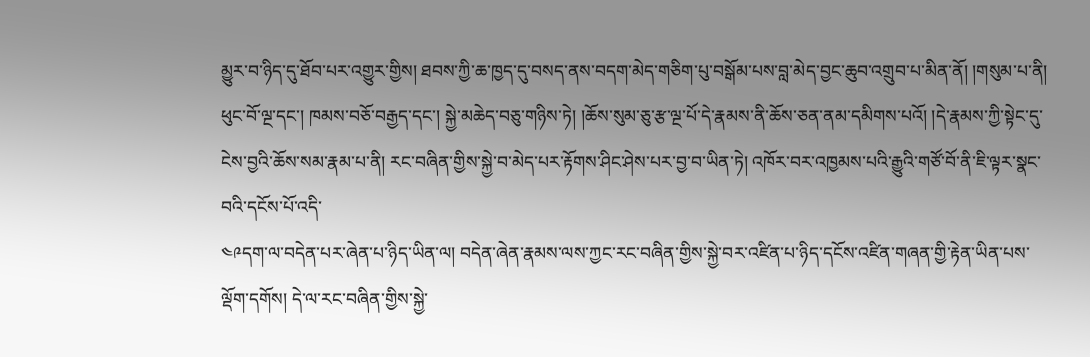མྱུར་བ་ཉིད་དུ་ཐོབ་པར་འགྱུར་གྱིས། ཐབས་ཀྱི་ཆ་ཁྱད་དུ་བསད་ནས་བདག་མེད་གཅིག་པུ་བསྒོམ་པས་བླ་མེད་བྱང་ཆུབ་འགྲུབ་པ་མིན་ནོ། །གསུམ་པ་ནི། ཕུང་བོ་ལྔ་དང་། ཁམས་བཅོ་བརྒྱད་དང་། སྐྱེ་མཆེད་བཅུ་གཉིས་ཏེ། །ཆོས་སུམ་ཅུ་རྩ་ལྔ་པོ་དེ་རྣམས་ནི་ཆོས་ཅན་ནམ་དམིགས་པའོ། །དེ་རྣམས་ཀྱི་སྟེང་དུ་ངེས་བྱའི་ཆོས་སམ་རྣམ་པ་ནི། རང་བཞིན་གྱིས་སྐྱེ་བ་མེད་པར་རྟོགས་ཤིང་ཤེས་པར་བྱ་བ་ཡིན་ཏེ། འཁོར་བར་འཁྱམས་པའི་རྒྱུའི་གཙོ་བོ་ནི་ཇི་ལྟར་སྣང་བའི་དངོས་པོ་འདི་
༤༩དག་ལ་བདེན་པར་ཞེན་པ་ཉིད་ཡིན་ལ། བདེན་ཞེན་རྣམས་ལས་ཀྱང་རང་བཞིན་གྱིས་སྐྱེ་བར་འཛིན་པ་ཉིད་དངོས་འཛིན་གཞན་གྱི་རྟེན་ཡིན་པས་ལྡོག་དགོས། དེ་ལ་རང་བཞིན་གྱིས་སྐྱེ་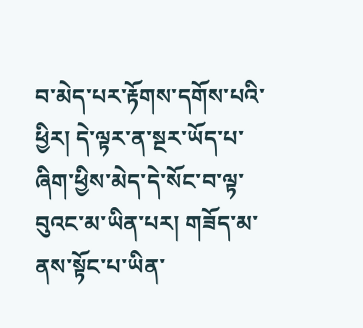བ་མེད་པར་རྟོགས་དགོས་པའི་ཕྱིར། དེ་ལྟར་ན་སྔར་ཡོད་པ་ཞིག་ཕྱིས་མེད་དེ་སོང་བ་ལྟ་བུའང་མ་ཡིན་པར། གཟོད་མ་ནས་སྟོང་པ་ཡིན་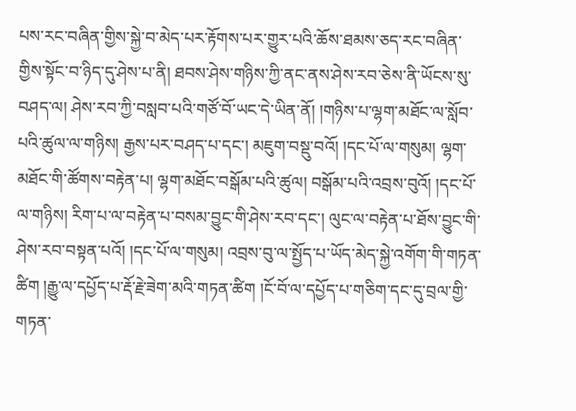པས་རང་བཞིན་གྱིས་སྐྱེ་བ་མེད་པར་རྟོགས་པར་གྱུར་པའི་ཆོས་ཐམས་ཅད་རང་བཞིན་གྱིས་སྟོང་བ་ཉིད་དུ་ཤེས་པ་ནི། ཐབས་ཤེས་གཉིས་ཀྱི་ནང་ནས་ཤེས་རབ་ཅེས་ནི་ཡོངས་སུ་བཤད་ལ། ཤེས་རབ་ཀྱི་བསླབ་པའི་གཙོ་བོ་ཡང་དེ་ཡིན་ནོ། །གཉིས་པ་ལྷག་མཐོང་ལ་སློབ་པའི་ཚུལ་ལ་གཉིས། རྒྱས་པར་བཤད་པ་དང་། མཇུག་བསྡུ་བའོ། །དང་པོ་ལ་གསུམ། ལྷག་མཐོང་གི་ཚོགས་བརྟེན་པ། ལྷག་མཐོང་བསྒོམ་པའི་ཚུལ། བསྒོམ་པའི་འབྲས་བུའོ། །དང་པོ་ལ་གཉིས། རིག་པ་ལ་བརྟེན་པ་བསམ་བྱུང་གི་ཤེས་རབ་དང་། ལུང་ལ་བརྟེན་པ་ཐོས་བྱུང་གི་ཤེས་རབ་བསྟན་པའོ། །དང་པོ་ལ་གསུམ། འབྲས་བུ་ལ་སྤྱོད་པ་ཡོད་མེད་སྐྱེ་འགོག་གི་གཏན་ཚིག །རྒྱུ་ལ་དཔྱོད་པ་རྡོ་རྗེ་ཟེག་མའི་གཏན་ཚིག །ངོ་བོ་ལ་དཔྱོད་པ་གཅིག་དང་དུ་བྲལ་གྱི་གཏན་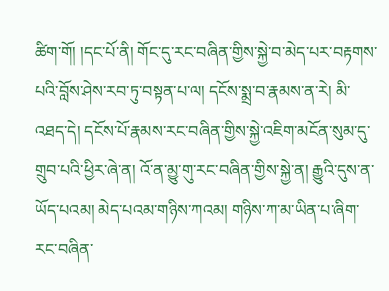ཚིག་གོ། །དང་པོ་ནི། གོང་དུ་རང་བཞིན་གྱིས་སྐྱེ་བ་མེད་པར་བརྟགས་པའི་བློས་ཤེས་རབ་ཏུ་བསྟན་པ་ལ། དངོས་སྨྲ་བ་རྣམས་ན་རེ། མི་འཐད་དེ། དངོས་པོ་རྣམས་རང་བཞིན་གྱིས་སྐྱེ་འཇིག་མངོན་སུམ་དུ་གྲུབ་པའི་ཕྱིར་ཞེ་ན། འོ་ན་མྱུ་གུ་རང་བཞིན་གྱིས་སྐྱེ་ན། རྒྱུའི་དུས་ན་ཡོད་པའམ། མེད་པའམ་གཉིས་ཀའམ། གཉིས་ཀ་མ་ཡིན་པ་ཞིག་རང་བཞིན་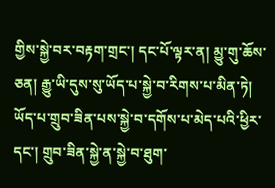གྱིས་སྐྱེ་བར་བརྟག་གྲང་། དང་པོ་ལྟར་ན། མྱུ་གུ་ཆོས་ཅན། རྒྱུ་ཡི་དུས་སུ་ཡོད་པ་སྐྱེ་བ་རིགས་པ་མིན་ཏེ། ཡོད་པ་གྲུབ་ཟིན་པས་སྐྱེ་བ་དགོས་པ་མེད་པའི་ཕྱིར་དང་། གྲུབ་ཟིན་སྐྱེ་ན་སྐྱེ་བ་ཐུག་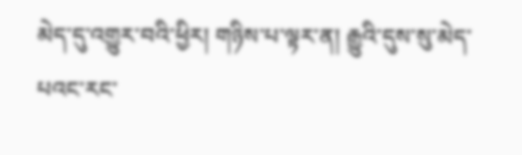མེད་དུ་འགྱུར་བའི་ཕྱིར། གཉིས་པ་ལྟར་ན། རྒྱུའི་དུས་སུ་མེད་པའང་རང་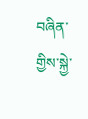བཞིན་གྱིས་སྐྱེ་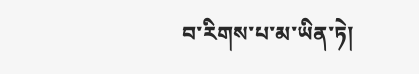བ་རིགས་པ་མ་ཡིན་ཏེ།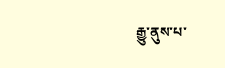རྒྱུ་ནུས་པ་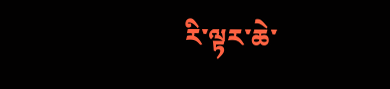རི་ལྟར་ཆེ་